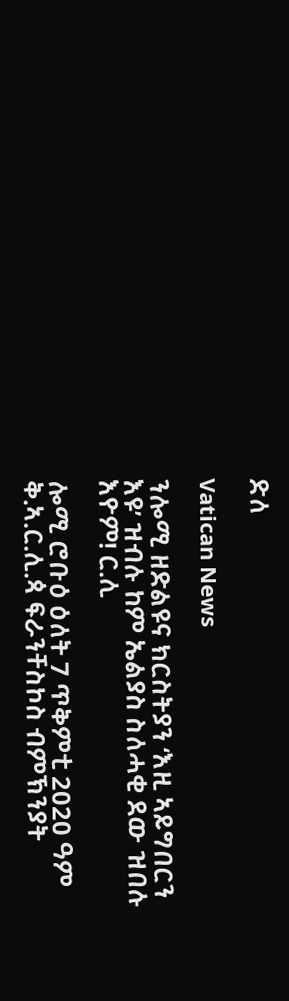ድለ

Vatican News

ንሎሚ ዘድልዩና ክርስትያን ‘እዚ ኣይግበርን እዩ’ ዝብሉ ከም ኤልያስ ስለሓቂ ደው ዝበሉ እዮም! ር.ሊ

ሎሚ ሮቡዕ ዕለት 7 ጥቅምቲ 2020 ዓም ቅ.ኣ.ር.ሊ.ጳ ፍራንቸስኮስ ብምኽንያት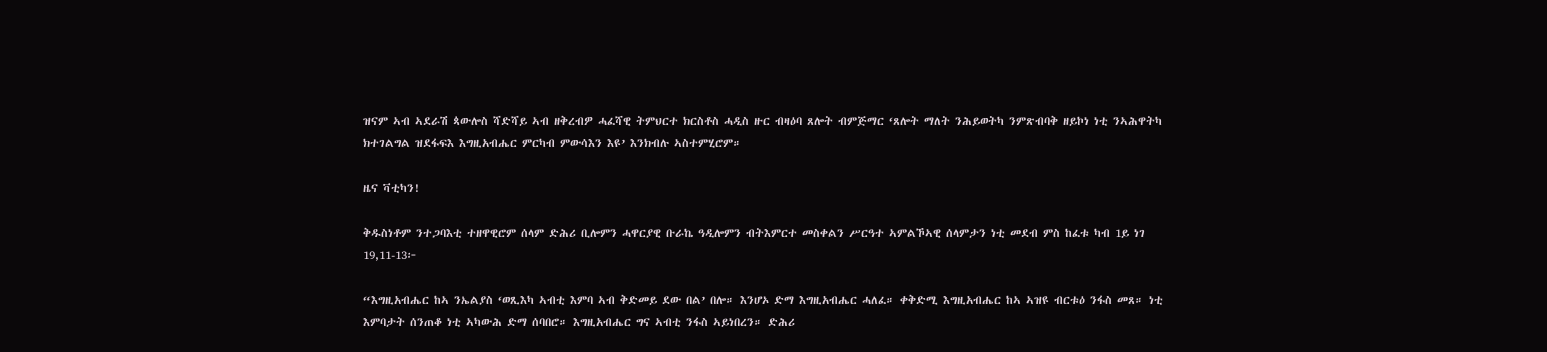ዝናም ኣብ ኣደራሽ ጳውሎስ ሻድሻይ ኣብ ዘቅረብዎ ሓፈሻዊ ትምህርተ ክርስቶስ ሓዲስ ዙር ብዛዕባ ጸሎት ብምጅማር ‘ጸሎት ማለት ንሕይወትካ ንምጽብባቅ ዘይኮነ ነቲ ንኣሕዋትካ ክተገልግል ዝደፋፍእ እግዚአብሔር ምርካብ ምውሳእን እዩ’ እንክብሉ ኣስተምሂሮም።

ዜና ቫቲካን!

ቅዱስነቶም ንተጋባእቲ ተዘዋዊሮም ሰላም ድሕሪ ቢሎምን ሓዋርያዊ ቡራኬ ዓዲሎምን ብትእምርተ መስቀልን ሥርዓተ ኣምልኾኣዊ ሰላምታን ነቲ መደብ ምስ ከፈቱ ካብ 1ይ ነገ 19,11-13፦

“እግዚአብሔር ከኣ ንኤልያስ ‘ወጺእካ ኣብቲ እምባ ኣብ ቅድመይ ደው በል’ በሎ። እንሆኦ ድማ እግዚአብሔር ሓለፈ። ቀቅድሚ እግዚአብሔር ከኣ ኣዝዩ ብርቱዕ ንፋስ መጸ። ነቲ እምባታት ሰንጠቆ ነቲ ኣካውሕ ድማ ሰባበሮ። እግዚአብሔር ግና ኣብቲ ንፋስ ኣይነበረን። ድሕሪ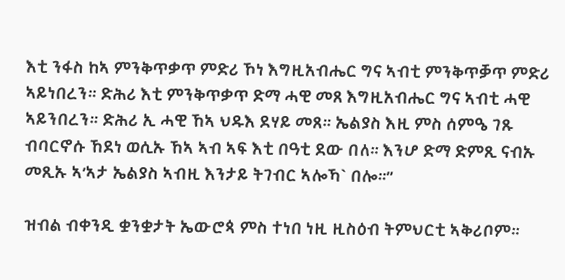እቲ ንፋስ ከኣ ምንቅጥቃጥ ምድሪ ኾነ እግዚአብሔር ግና ኣብቲ ምንቅጥቓጥ ምድሪ ኣይነበረን። ድሕሪ እቲ ምንቅጥቃጥ ድማ ሓዊ መጸ እግዚአብሔር ግና ኣብቲ ሓዊ ኣይንበረን። ድሕሪ ኢ ሓዊ ኸኣ ህዱእ ደሃይ መጸ። ኤልያስ እዚ ምስ ሰምዔ ገጹ ብባርኖሱ ኸደነ ወሲኡ ኸኣ ኣብ ኣፍ እቲ በዓቲ ደው በለ። እንሆ ድማ ድምጺ ናብኡ መጺኡ ኣ’ኣታ ኤልያስ ኣብዚ እንታይ ትገብር ኣሎኻ` በሎ።”

ዝብል ብቀንዲ ቋንቋታት ኤውሮጳ ምስ ተነበ ነዚ ዚስዕብ ትምህርቲ ኣቅሪቦም።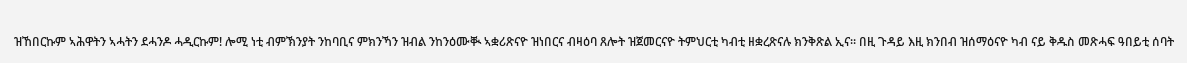ዝኸበርኩም ኣሕዋትን ኣሓትን ደሓንዶ ሓዲርኩም! ሎሚ ነቲ ብምኽንያት ንከባቢና ምክንኻን ዝብል ንከንዕሙቚ ኣቋሪጽናዮ ዝነበርና ብዛዕባ ጸሎት ዝጀመርናዮ ትምህርቲ ካብቲ ዘቋረጽናሉ ክንቅጽል ኢና። በዚ ጉዳይ እዚ ክንበብ ዝሰማዕናዮ ካብ ናይ ቅዱስ መጽሓፍ ዓበይቲ ሰባት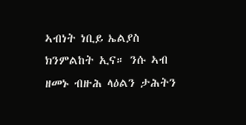ኣብነት ነቢይ ኤልያስ ክንምልከት ኢና። ንሱ ኣብ ዘመኑ ብዙሕ ላዕልን ታሕትን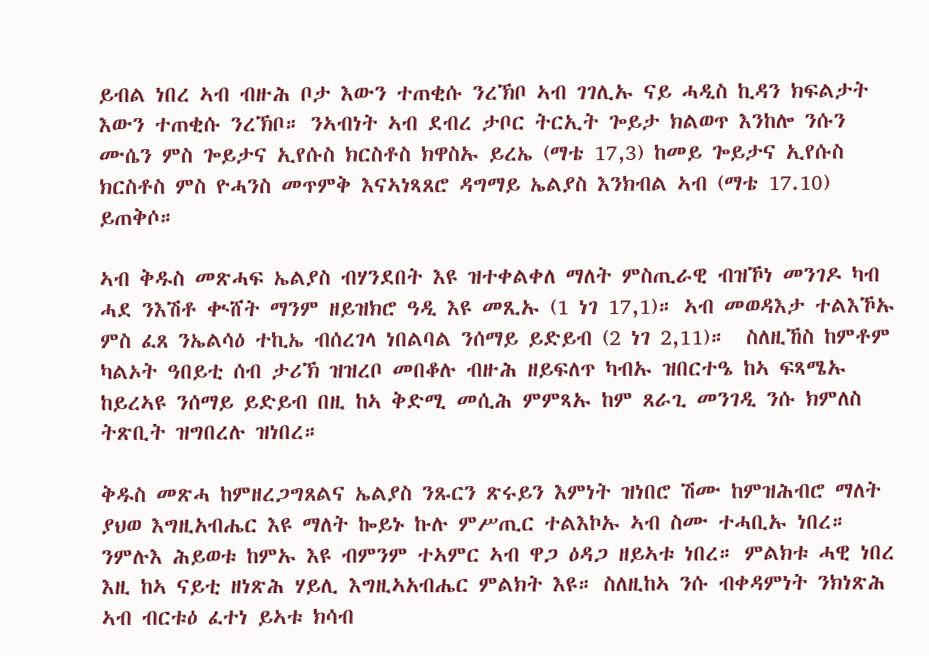ይብል ነበረ ኣብ ብዙሕ ቦታ እውን ተጠቂሱ ንረኽቦ ኣብ ገገሊኡ ናይ ሓዲስ ኪዳን ክፍልታት እውን ተጠቂሱ ንረኽቦ። ንኣብነት ኣብ ደብረ ታቦር ትርኢት ጐይታ ክልወጥ እንከሎ ንሱን ሙሴን ምስ ጐይታና ኢየሱስ ክርስቶስ ክዋስኡ ይረኤ (ማቴ 17,3) ከመይ ጐይታና ኢየሱስ ክርስቶስ ምስ ዮሓንስ መጥምቅ እናኣነጻጸሮ ዳግማይ ኤልያስ እንክብል ኣብ (ማቴ 17.10) ይጠቅሶ።

ኣብ ቅዱስ መጽሓፍ ኤልያስ ብሃንደበት እዩ ዝተቀልቀለ ማለት ምስጢራዊ ብዝኾነ መንገዶ ካብ ሓደ ንእሽቶ ቊሸት ማንም ዘይዝክሮ ዓዲ እዩ መጺኡ (1 ነገ 17,1)። ኣብ መወዳእታ ተልእኾኡ ምስ ፈጸ ንኤልሳዕ ተኪኤ ብሰረገላ ነበልባል ንሰማይ ይድይብ (2 ነገ 2,11)።  ስለዚኸስ ከምቶም ካልኦት ዓበይቲ ሰብ ታሪኽ ዝዝረቦ መበቆሉ ብዙሕ ዘይፍለጥ ካብኡ ዝበርተዔ ከኣ ፍጻሜኡ ከይረኣዩ ንሰማይ ይድይብ በዚ ከኣ ቅድሚ መሲሕ ምምጻኡ ከም ጸራጊ መንገዲ ንሱ ክምለስ ትጽቢት ዝግበረሉ ዝነበረ።

ቅዱስ መጽሓ ከምዘረጋግጸልና ኤልያስ ንጹርን ጽሩይን እምነት ዝነበሮ ሽሙ ከምዝሕብሮ ማለት ያህወ እግዚአብሔር እዩ ማለት ኰይኑ ኩሉ ምሥጢር ተልእኮኡ ኣብ ስሙ ተሓቢኡ ነበረ። ንምሉእ ሕይወቱ ከምኡ እዩ ብምንም ተኣምር ኣብ ዋጋ ዕዳጋ ዘይኣቱ ነበረ። ምልክቱ ሓዊ ነበረ እዚ ከኣ ናይቲ ዘነጽሕ ሃይሊ እግዚኣአብሔር ምልክት እዩ። ስለዚከኣ ንሱ ብቀዳምነት ንክነጽሕ ኣብ ብርቱዕ ፈተነ ይኣቱ ክሳብ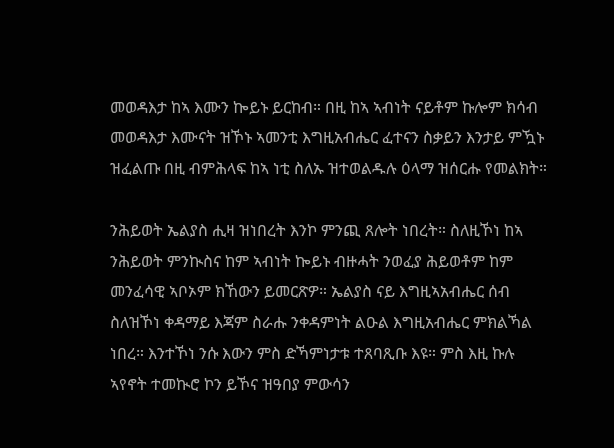መወዳእታ ከኣ እሙን ኰይኑ ይርከብ። በዚ ከኣ ኣብነት ናይቶም ኩሎም ክሳብ መወዳእታ እሙናት ዝኾኑ ኣመንቲ እግዚአብሔር ፈተናን ስቃይን እንታይ ምዃኑ ዝፈልጡ በዚ ብምሕላፍ ከኣ ነቲ ስለኡ ዝተወልዱሉ ዕላማ ዝሰርሑ የመልክት።

ንሕይወት ኤልያስ ሒዛ ዝነበረት እንኮ ምንጪ ጸሎት ነበረት። ስለዚኾነ ከኣ ንሕይወት ምንኲስና ከም ኣብነት ኰይኑ ብዙሓት ንወፈያ ሕይወቶም ከም መንፈሳዊ ኣቦኦም ክኸውን ይመርጽዎ። ኤልያስ ናይ እግዚኣአብሔር ሰብ ስለዝኾነ ቀዳማይ እጃም ስራሑ ንቀዳምነት ልዑል እግዚአብሔር ምክልኻል ነበረ። እንተኾነ ንሱ እውን ምስ ድኻምነታቱ ተጸባጺቡ እዩ። ምስ እዚ ኩሉ ኣየኖት ተመኲሮ ኮን ይኾና ዝዓበያ ምውሳን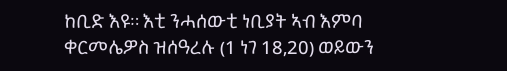ከቢድ እዩ። እቲ ንሓሰውቲ ነቢያት ኣብ እምባ ቀርመሌዎስ ዝሰዓረሉ (1 ነገ 18,20) ወይውን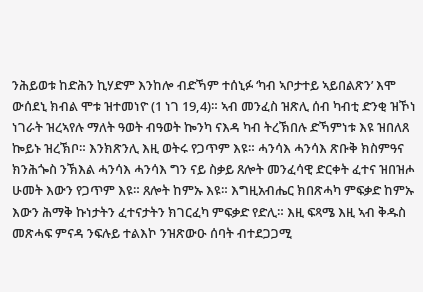ንሕይወቱ ከድሕን ኪሃድም እንከሎ ብድኻም ተሰኒፉ ‘ካብ ኣቦታተይ ኣይበልጽን’ እሞ ውሰደኒ ክብል ሞቱ ዝተመነዮ (1 ነገ 19,4)። ኣብ መንፈስ ዝጽሊ ሰብ ካብቲ ድንቂ ዝኾነ ነገራት ዝረኣየሉ ማለት ዓወት ብዓወት ኰንካ ናእዳ ካብ ትረኽበሉ ድኻምነቱ እዩ ዝበለጸ ኰይኑ ዝረኽቦ። እንክጽንሊ እዚ ወትሩ የጋጥም እዩ። ሓንሳእ ሓንሳእ ጽቡቅ ክስምዓና ክንሕጐስ ንኽእል ሓንሳእ ሓንሳእ ግን ናይ ስቃይ ጸሎት መንፈሳዊ ድርቀት ፈተና ዝበዝሖ ሁመት እውን የጋጥም እዩ። ጸሎት ከምኡ እዩ። እግዚአብሔር ክበጽሓካ ምፍቃድ ከምኡ እውን ሕማቅ ኩነታትን ፈተናታትን ክገርፈካ ምፍቃድ የድሊ። እዚ ፍጻሜ እዚ ኣብ ቅዱስ መጽሓፍ ምናዳ ንፍሉይ ተልእኮ ንዝጽውዑ ሰባት ብተደጋጋሚ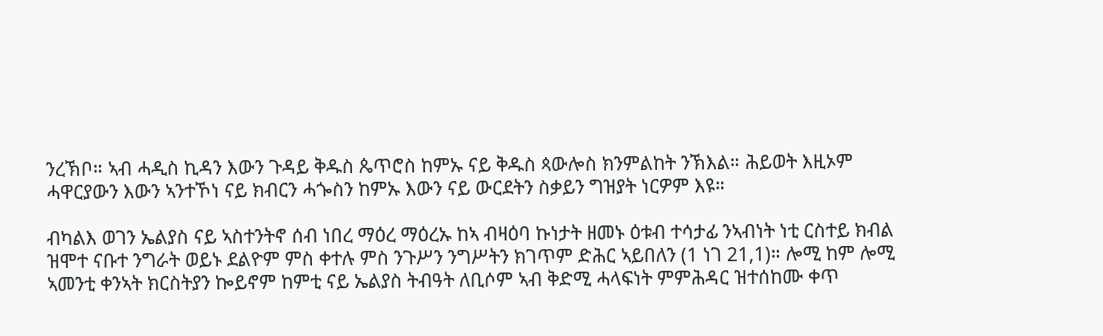ንረኽቦ። ኣብ ሓዲስ ኪዳን እውን ጉዳይ ቅዱስ ጴጥሮስ ከምኡ ናይ ቅዱስ ጳውሎስ ክንምልከት ንኽእል። ሕይወት እዚኦም ሓዋርያውን እውን ኣንተኾነ ናይ ክብርን ሓጐስን ከምኡ እውን ናይ ውርደትን ስቃይን ግዝያት ነርዎም እዩ።

ብካልእ ወገን ኤልያስ ናይ ኣስተንትኖ ሰብ ነበረ ማዕረ ማዕረኡ ከኣ ብዛዕባ ኩነታት ዘመኑ ዕቱብ ተሳታፊ ንኣብነት ነቲ ርስተይ ክብል ዝሞተ ናቡተ ንግራት ወይኑ ደልዮም ምስ ቀተሉ ምስ ንጉሥን ንግሥትን ክገጥም ድሕር ኣይበለን (1 ነገ 21,1)። ሎሚ ከም ሎሚ ኣመንቲ ቀንኣት ክርስትያን ኰይኖም ከምቲ ናይ ኤልያስ ትብዓት ለቢሶም ኣብ ቅድሚ ሓላፍነት ምምሕዳር ዝተሰከሙ ቀጥ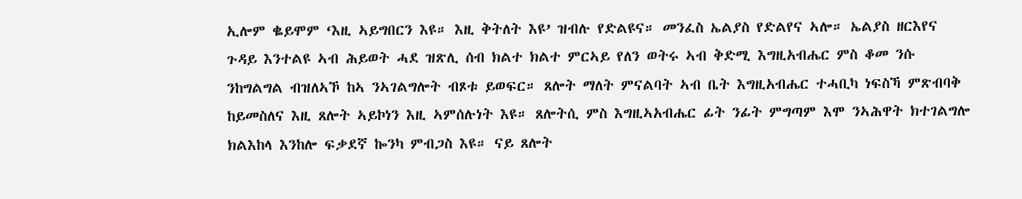ኢሎም ቈይሞም ‘እዚ ኣይግበርን እዩ። እዚ ቅትለት እዩ’ ዝብሉ የድልዩና። መንፈስ ኤልያስ የድልየና ኣሎ። ኤልያስ ዘርእየና ጉዳይ እንተልዩ ኣብ ሕይወት ሓደ ዝጽሊ ሰብ ክልተ ክልተ ምርኣይ የለን ወትሩ ኣብ ቅድሚ እግዚአብሔር ምስ ቆመ ንሱ ንከግልግል ብዝለኣኾ ከኣ ንኣገልግሎት ብጾቱ ይወፍር። ጸሎት ማለት ምናልባት ኣብ ቤት እግዚአብሔር ተሓቢካ ነፍስኻ ምጽብባቅ ከይመስለና እዚ ጸሎት ኣይኮነን እዚ ኣምሰሉነት እዩ። ጸሎትሲ ምስ እግዚኣአብሔር ፊት ንፊት ምግጣም እሞ ንኣሕዋት ክተገልግሎ ክልእከላ እንከሎ ፍቃደኛ ኰንካ ምብጋስ እዩ። ናይ ጸሎት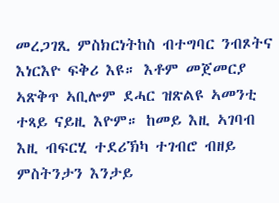መረጋገጺ ምስክርነትከስ ብተግባር ንብጾትና እነርእዮ ፍቅሪ እዩ። እቶም መጀመርያ ኣጽቅጥ ኣቢሎም ደሓር ዝጽልዩ ኣመንቲ ተጻይ ናይዚ እዮም። ከመይ እዚ ኣገባብ እዚ ብፍርሂ ተደሪኽካ ተገብሮ ብዘይ ምስትንታን እንታይ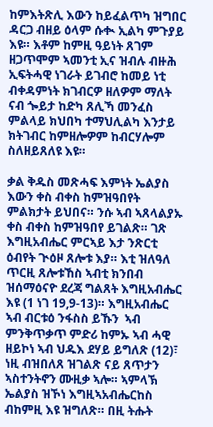ከምእትጽሊ እውን ከይፈልጥካ ዝግበር ዳርጋ ብዘይ ዕላም ሱቊ ኢልካ ምጉያይ እዩ። እቶም ከምዚ ዓይነት ጸገም ዘጋጥሞም ኣመንቲ ኢና ዝብሉ ብዙሕ ኢፍትሓዊ ነገራት ይገብሮ ከመይ ነቲ ብቀዳምነት ክገብርዎ ዘለዎም ማለት ናብ ጐይታ ከድካ ጸሊኻ መንፈስ ምልላይ ክህበካ ተማህሊልካ እንታይ ክትገብር ከምዘሎዎም ከብርሃሎም ስለዘይጸለዩ እዩ።

ቃል ቅዱስ መጽሓፍ እምነት ኤልያስ እውን ቀስ ብቀስ ከምዝዓበየት ምልክታት ይህበና። ንሱ ኣብ ኣጸላልያኡ ቀስ ብቀስ ከምዝዓበየ ይገልጽ። ገጽ እግዚአብሔር ምርኣይ እታ ንጽርቲ ዕብየት ጒዕዞ ጸሎቱ እያ። እቲ ዝለዓለ ጥርዚ ጸሎቱኸስ ኣብቲ ክንበብ ዝሰማዕናዮ ደረጃ ግልጸት እግዚአብሔር እዩ (1 ነገ 19,9-13)። እግዚአብሔር ኣብ ብርቱዕ ንፋስስ ይኹን  ኣብ ምንቅጥቃጥ ምድሪ ከምኡ ኣብ ሓዊ ዘይኮነ ኣብ ህዱእ ደሃይ ይግለጽ (12)፣ ነዚ ብዝበለጸ ዝገልጽ ናይ ጸጥታን ኣስተንትኖን ሙዚቃ ኣሎ። ኣምላኽ ኤልያስ ዝኾነ እግዚኣአብሔርከስ ብከምዚ እዩ ዝግለጽ። በዚ ትሑት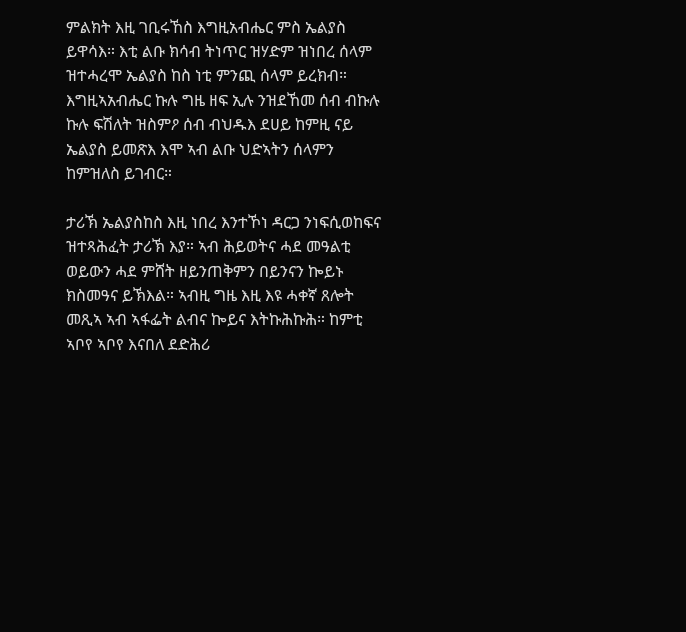ምልክት እዚ ገቢሩኸስ እግዚአብሔር ምስ ኤልያስ ይዋሳእ። እቲ ልቡ ክሳብ ትነጥር ዝሃድም ዝነበረ ሰላም ዝተሓረሞ ኤልያስ ከስ ነቲ ምንጪ ሰላም ይረክብ። እግዚኣአብሔር ኩሉ ግዜ ዘፍ ኢሉ ንዝደኸመ ሰብ ብኩሉ ኩሉ ፍሽለት ዝስምዖ ሰብ ብህዱእ ደሀይ ከምዚ ናይ ኤልያስ ይመጽእ እሞ ኣብ ልቡ ህድኣትን ሰላምን ከምዝለስ ይገብር።

ታሪኽ ኤልያስከስ እዚ ነበረ እንተኾነ ዳርጋ ንነፍሲወከፍና ዝተጻሕፈት ታሪኽ እያ። ኣብ ሕይወትና ሓደ መዓልቲ ወይውን ሓደ ምሸት ዘይንጠቅምን በይንናን ኰይኑ ክስመዓና ይኽእል። ኣብዚ ግዜ እዚ እዩ ሓቀኛ ጸሎት መጺኣ ኣብ ኣፋፌት ልብና ኰይና እትኩሕኩሕ። ከምቲ ኣቦየ ኣቦየ እናበለ ደድሕሪ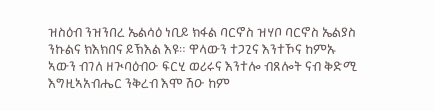ዝስዕብ ንዝንበረ ኤልሳዕ ነቢይ ክፋል ባርኖስ ዝሃቦ ባርኖስ ኤልያስ ንኩልና ክእክበና ይኽእል እዩ። ዋላውን ተጋጊና እንተኾና ከምኡ ኣውን ብገለ ዘጒባዕብዑ ፍርሂ ወሪሩና እንተሎ ብጸሎት ናብ ቅድሚ እግዚኣአብሔር ንቅረብ እሞ ሽዑ ከም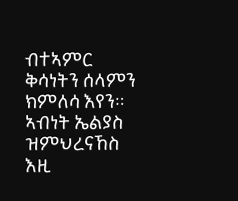ብተኣምር ቅሳነትን ሰላምን ክምለሳ እየን። ኣብነት ኤልያስ ዝምህረናኸስ እዚ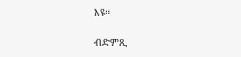እዩ።

ብድምጺ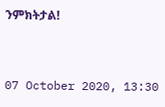ንምክትታል!



07 October 2020, 13:30